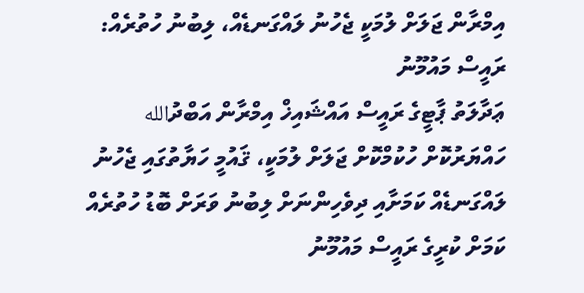އިމްރާން ޖަލަށް ލުމަކީ ޖެހުނު ލައްގަނޑެއް، ލިބުނު ހުތުރެއް: ރައީސް މައުމޫނު
ޢަދާލަތު ޕާޓީގެ ރައީސް އައްޝައިޚް އިމްރާން އަބްދުالله ހައްޔަރުކޮށް ހުކުމްކޮށް ޖަލަށް ލުމަކީ، ޤައުމީ ހަޔާތުގައި ޖެހުނު ލައްގަނޑެއް ކަމަށާއި ދިވެހިންނަށް ލިބުނު ވަރަށް ބޮޑު ހުތުރެއް ކަމަށް ކުރީގެ ރައީސް މައުމޫނު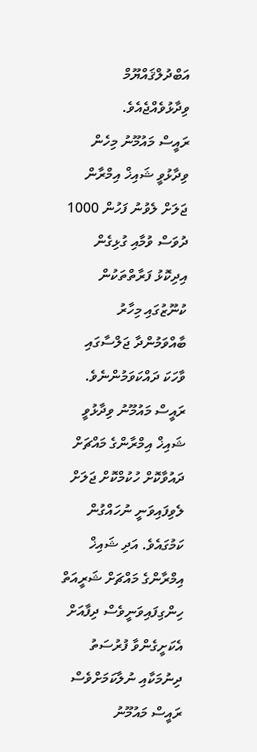އަބްދުލްޤައްޔޫމް ވިދާޅުވެއްޖެއެވެ.
ރައީސް މައުމޫނު މިހެން ވިދާޅުވީ ޝައިޚް އިމްރާން ޖަލަށް ލެވުނު ފަހުން 1000 ދުވަސް ވުމާއި ގުޅިގެން އިދިކޮޅު ފަރާތްތަކުން ކުނޫޒުގައި މިހާރު ބާއްވަމުންދާ ޖަލްސާގައި ވާހަކަ ދައްކަވަމުންނެވެ.
ރައީސް މައުމޫނު ވިދާޅުވީ ޝައިޚް އިމްރާންގެ މައްޗަށް ދައުވާކޮށް ހުކުމްކޮށް ޖަލަށް ލެވިފައިވަނީ ނުހައްގުން ކަމުގައެވެ. އަދި ޝައިޚް އިމްރާންގެ މައްޗަށް ޝަރީއަތް ހިންގިފައިވަނީވެސް ދިފާއަށް އެކަށީގެންވާ ފުރުސަތު ދިނުމަކާއި ނުލާކަމަށްވެސް ރައީސް މައުމޫނު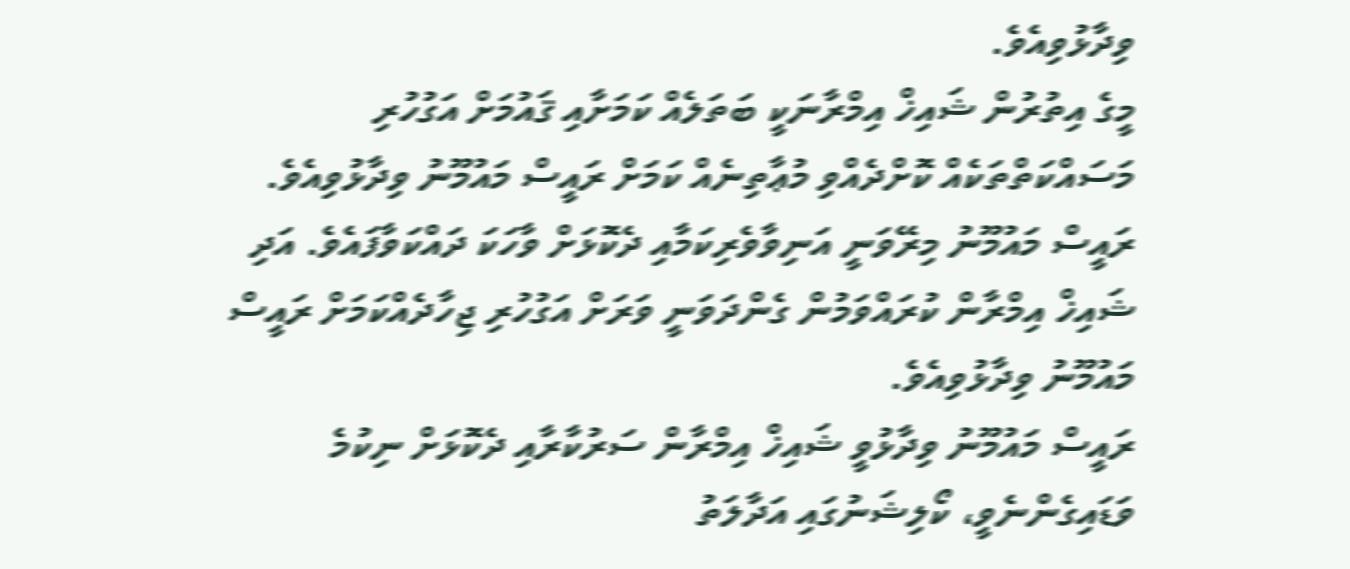ވިދާޅުވިއެވެ.
މީގެ އިތުރުން ޝައިޚް އިމްރާނަކީ ބަތަލެއް ކަމަށާއި ޤައުމަށް އަގުހުރި މަސައްކަތްތަކެއް ކޮށްދެއްވި މުޢާތިނެއް ކަމަށް ރައީސް މައުމޫނު ވިދާޅުވިއެވެ.
ރައީސް މައުމޫނު މިރޭވަނީ އަނިވާވެރިކަމާއި ދެކޮޅަށް ވާހަކަ ދައްކަވާފައެވެ. އަދި ޝައިޚް އިމްރާން ކުރައްވަމުން ގެންދަވަނީ ވަރަށް އަގުހުރި ޖިހާދެއްކަމަށް ރައީސް މައުމޫނު ވިދާޅުވިއެވެ.
ރައީސް މައުމޫނު ވިދާޅުވީ ޝައިޚް އިމްރާން ސަރުކާރާއި ދެކޮޅަށް ނިކުމެ ވަޑައިގެންނެވީ، ކޯލިޝަނުގައި އަދާލަތު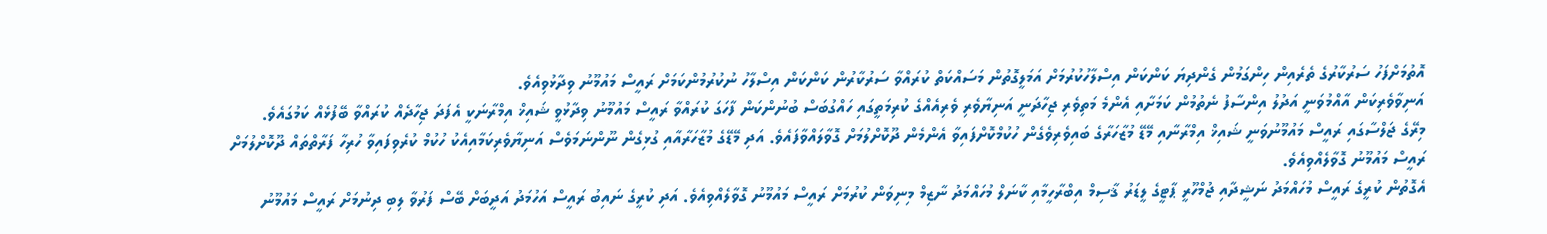އޮތުމަށްފަހު ސަރުކާރުގެ ތެރެއިން ހިންގަމުން ގެންދިޔަ ކަންކަން އިސްލާހުކުރުމަށް އަމަލީގޮތުން މަސައްކަތް ކުރައްވާ ސަރުކާރުން ކަންކަން އިސްލާހު ނުކުރުމުންކަމަށް ރައީސް މައުމޫނު ވިދާޅުވިއެވެ.
އަނިވާވެރިކަން އާއްމުވަނީ އަދުލު އިންސާފު ނެތުމުން ކަމަށާއި އެންމެ މަތިވެރި ޖިހާދަނީ އަނިޔާވެރި ވެރިއެއްގެ ކުރިމަތީގައި ހައްގުބަސް ބުނުންކަން ފާހަގަ ކުރައްވާ ރައީސް މައުމޫނު ވިދާޅުވީ ޝައިޚް އިމްރާނަކީ އެފަދަ ޖިހާދެއް ކުރައްވާ ބޭފުޅެއް ކަމުގައެވެ.
މިރޭގެ ޖަލްސާގައި ރައީސް މައުމޫނުވަނީ ޝައިޚް އިމްރާނާއި މޭޑޭ މުޒާހަރާގެ ބައިވެރިވެގެން ހުކުމްކޮށްފައިވާ އެންމެން ދޫކޮށްލުމަށް ގޮވާލައްވާފައެވެ. އަދި މޭޑޭގެ މުޒާހަރާއާއި ގުޅިގެން ނޫންނަމަވެސް އަނިޔާވެރިކަމާއިއެކު ހުކުމް ކުރެވިފައިވާ ހުރިހާ ފަރާތްތައް ދޫކޮށްލުމަށް ރައީސް މައުމޫނު ގޮވާލެއްވިއެވެ.
އެގޮތުން ކުރީގެ ރައީސް މުހައްމަދު ނަޝީދާއި ޖުމްހޫރީ ޕާޓީގެ ލީޑަރު ޤާސިމް އިބްރާހީމާއި ކާނަލް މުހައްމަދު ނާޒިމް މިނިވަން ކުރުމަށް ރައީސް މައުމޫނު ގޮވާލެއްވިއެވެ. އަދި ކުރީގެ ނައިބު ރައީސް އަހުމަދު އަދީބަށް ބޭސް ފަރުވާ ލިބި ދިނުމަށް ރައީސް މައުމޫނު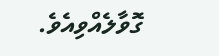ގޮވާލެއްވިއެވެ.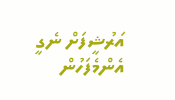އަރުޝީފަށް ނެގީ
އެންމެފަހުން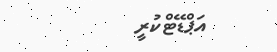އަޕްޑޭޓްކުރީ